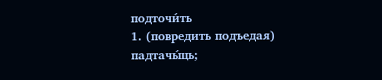подточи́ть
1. (повредить подъедая) падтачы́ць;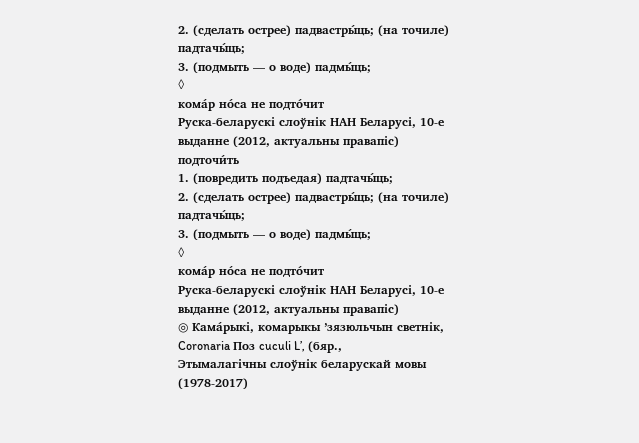2. (сделать острее) падвастры́ць; (на точиле) падтачы́ць;
3. (подмыть — о воде) падмы́ць;
◊
кома́р но́са не подто́чит
Руска-беларускі слоўнік НАН Беларусі, 10-е выданне (2012, актуальны правапіс)
подточи́ть
1. (повредить подъедая) падтачы́ць;
2. (сделать острее) падвастры́ць; (на точиле) падтачы́ць;
3. (подмыть — о воде) падмы́ць;
◊
кома́р но́са не подто́чит
Руска-беларускі слоўнік НАН Беларусі, 10-е выданне (2012, актуальны правапіс)
◎ Кама́рыкі, комарыкы ’зязюльчын светнік, Coronaria Поз cuculi L’, (бяр.,
Этымалагічны слоўнік беларускай мовы (1978-2017)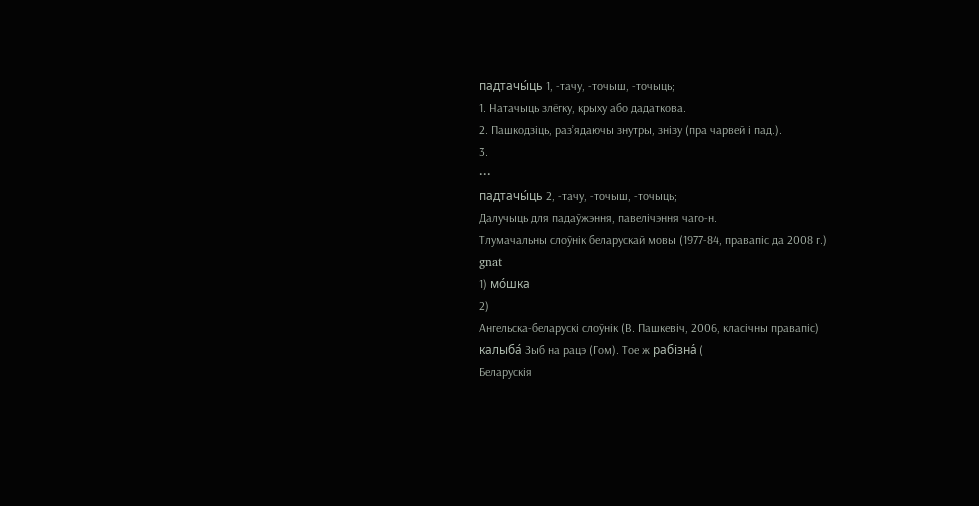падтачы́ць 1, ‑тачу, ‑точыш, ‑точыць;
1. Натачыць злёгку, крыху або дадаткова.
2. Пашкодзіць, раз’ядаючы знутры, знізу (пра чарвей і пад.).
3.
•••
падтачы́ць 2, ‑тачу, ‑точыш, ‑точыць;
Далучыць для падаўжэння, павелічэння чаго‑н.
Тлумачальны слоўнік беларускай мовы (1977-84, правапіс да 2008 г.)
gnat
1) мо́шка
2)
Ангельска-беларускі слоўнік (В. Пашкевіч, 2006, класічны правапіс)
калыба́ Зыб на рацэ (Гом). Тое ж рабізна́ (
Беларускія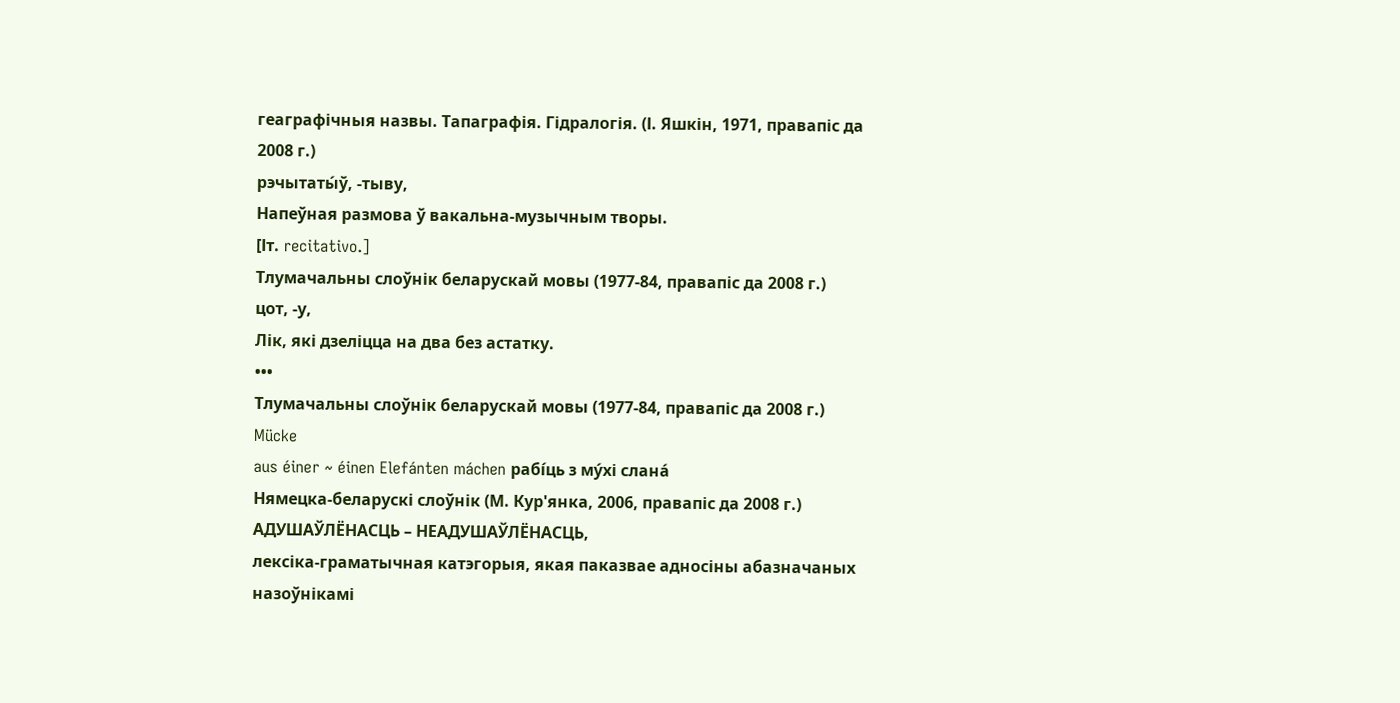геаграфічныя назвы. Тапаграфія. Гідралогія. (І. Яшкін, 1971, правапіс да 2008 г.)
рэчытаты́ў, ‑тыву,
Напеўная размова ў вакальна-музычным творы.
[Іт. recitativo.]
Тлумачальны слоўнік беларускай мовы (1977-84, правапіс да 2008 г.)
цот, ‑у,
Лік, які дзеліцца на два без астатку.
•••
Тлумачальны слоўнік беларускай мовы (1977-84, правапіс да 2008 г.)
Mücke
aus éiner ~ éinen Elefánten máchen рабі́ць з му́хі слана́
Нямецка-беларускі слоўнік (М. Кур'янка, 2006, правапіс да 2008 г.)
АДУШАЎЛЁНАСЦЬ – НЕАДУШАЎЛЁНАСЦЬ,
лексіка-граматычная катэгорыя, якая паказвае адносіны абазначаных назоўнікамі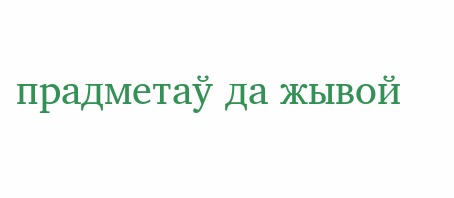прадметаў да жывой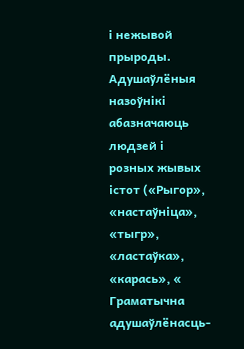і нежывой прыроды. Адушаўлёныя назоўнікі абазначаюць людзей і розных жывых істот («Рыгор», «настаўніца», «тыгр», «ластаўка», «карась», «
Граматычна адушаўлёнасць-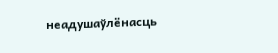неадушаўлёнасць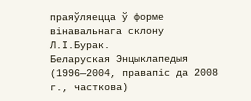праяўляецца ў форме вінавальнага склону
Л.І.Бурак.
Беларуская Энцыклапедыя (1996—2004, правапіс да 2008 г., часткова)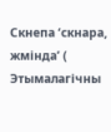Скнепа ‘скнара, жмінда’ (
Этымалагічны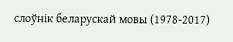слоўнік беларускай мовы (1978-2017)